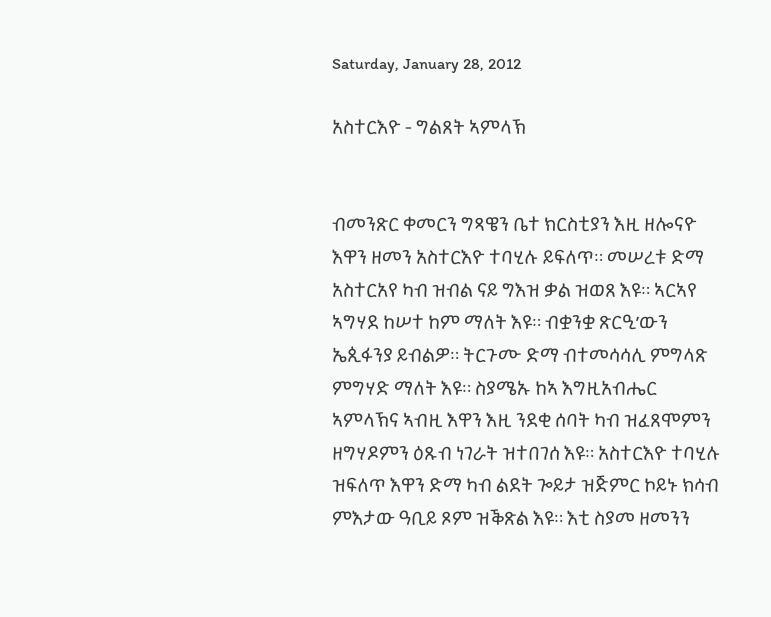Saturday, January 28, 2012

አስተርእዮ - ግልጸት ኣምላኽ


ብመንጽር ቀመርን ግጻዌን ቤተ ክርስቲያን እዚ ዘሎናዮ እዋን ዘመን አስተርእዮ ተባሂሉ ይፍለጥ። መሠረቱ ድማ አስተርአየ ካብ ዝብል ናይ ግእዝ ቃል ዝወጸ እዩ። ኣርኣየ ኣግሃደ ከሠተ ከም ማለት እዩ። ብቋንቋ ጽርዒ’ውን ኤጲፋንያ ይብልዎ። ትርጉሙ ድማ ብተመሳሳሊ ምግላጽ ምግሃድ ማለት እዩ። ስያሜኡ ከኣ እግዚአብሔር ኣምላኽና ኣብዚ እዋን እዚ ንደቂ ሰባት ካብ ዝፈጸሞምን ዘግሃዶምን ዕጹብ ነገራት ዝተበገሰ እዩ። አስተርእዮ ተባሂሉ ዝፍለጥ እዋን ድማ ካብ ልደት ጐይታ ዝጅምር ኮይኑ ክሳብ ምእታው ዓቢይ ጾም ዝቕጽል እዩ። እቲ ስያመ ዘመንን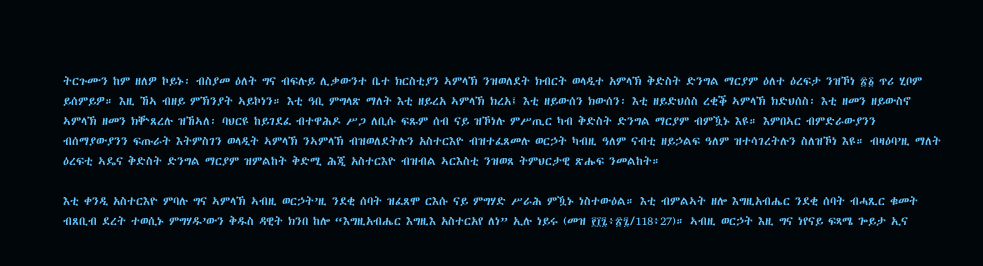ትርጉሙን ከም ዘለዎ ኮይኑ፡ ብስያመ ዕለት ግና ብፍሉይ ሊቃውንተ ቤተ ክርስቲያን ኣምላኽ ንዝወለደት ክብርት ወላዲተ አምላኽ ቅድስት ድንግል ማርያም ዕለተ ዕረፍታ ንዝኾነ ፳፩ ጥሪ ሂቦም ይሰምይዎ። እዚ ኸኣ ብዘይ ምኽንያት ኣይኮነን። እቲ ዓቢ ምግላጽ ማለት እቲ ዘይረአ ኣምላኽ ክረአ፤ እቲ ዘይውሰን ክውሰን፡ እቲ ዘይድህሰስ ረቂቕ ኣምላኽ ክድህሰስ፡ እቲ ዘመን ዘይውስኖ ኣምላኽ ዘመን ክቝጸረሉ ዝኸኣለ፡ ባህርዩ ከይገደፈ ብተዋሕዶ ሥጋ ለቢሱ ፍጹም ሰብ ናይ ዝኾነሉ ምሥጢር ካብ ቅድስት ድንግል ማርያም ብምዃኑ እዩ። እምበኣር ብምድራውያንን ብሰማያውያንን ፍጡራት እትምስገን ወላዲት ኣምላኽ ንኣምላኽ ብዝወለደትሉን አስተርእዮ ብዝተፈጸመሉ ወርኃት ካብዚ ዓለም ናብቲ ዘይኃልፍ ዓለም ዝተሳገረትሉን ስለዝኾነ እዩ። ብዛዕባ’ዚ ማለት ዕረፍቲ ኣዴና ቅድስት ድንግል ማርያም ዝምልከት ቅድሚ ሕጂ አስተርእዮ ብዝብል ኣርእስቲ ንዝወጸ ትምህርታዊ ጽሑፍ ንመልከት።

እቲ ቀንዲ አስተርእዮ ምባሉ ግና ኣምላኽ ኣብዚ ወርኃት’ዚ ንደቂ ሰባት ዝፈጸሞ ርእሱ ናይ ምግሃድ ሥራሕ ምዃኑ ነስተውዕል። እቲ ብምልኣት ዘሎ እግዚአብሔር ንደቂ ሰባት ብሓጺር ቁመት ብጸቢብ ደረት ተወሲኑ ምግሃዱ’ውን ቅዱስ ዳዊት ክንበ ከሎ “እግዚአብሔር እግዚእ አስተርአየ ለነ” ኢሉ ነይሩ (መዝ ፻፲፯፥፳፯/118፥27)። ኣብዚ ወርኃት እዚ ግና ነየናይ ፍጻሜ ጐይታ ኢና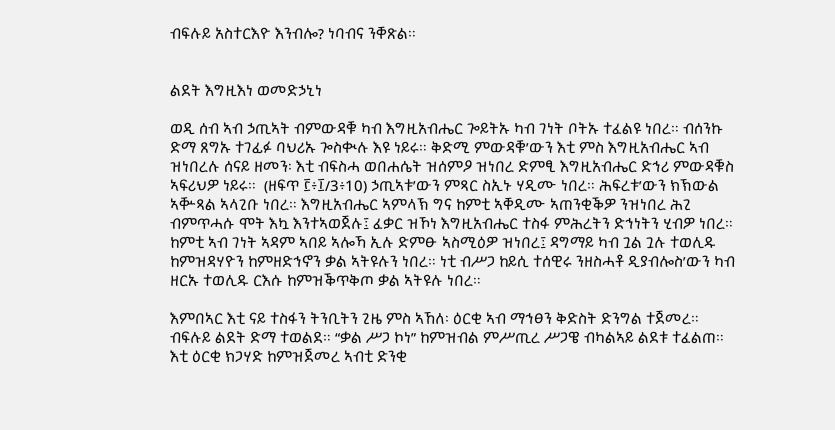ብፍሉይ አስተርእዮ እንብሎ? ነባብና ንቐጽል።


ልደት እግዚእነ ወመድኃኒነ

ወዲ ሰብ ኣብ ኃጢኣት ብምውዳቑ ካብ እግዚአብሔር ጐይትኡ ካብ ገነት ቦትኡ ተፈልዩ ነበረ። ብሰንኩ ድማ ጸግኡ ተገፊፉ ባህሪኡ ጐስቊሉ እዩ ነይሩ። ቅድሚ ምውዳቑ’ውን እቲ ምስ እግዚአብሔር ኣብ ዝነበረሉ ሰናይ ዘመን፡ እቲ ብፍስሓ ወበሐሴት ዝሰምዖ ዝነበረ ድምፂ እግዚአብሔር ድኅሪ ምውዳቑስ ኣፍሪህዎ ነይሩ።  (ዘፍጥ ፫፥፲/3፥10) ኃጢኣቱ’ውን ምጻር ስኢኑ ሃዲሙ ነበረ። ሕፍረቱ’ውን ክኽውል ኣቝጻል ኣላጊቡ ነበረ። እግዚአብሔር ኣምላኽ ግና ከምቲ ኣቐዲሙ ኣጠንቂቕዎ ንዝነበረ ሕጊ ብምጥሓሱ ሞት እኳ እንተኣወጀሉ፤ ፈቃር ዝኾነ እግዚአብሔር ተስፋ ምሕረትን ድኅነትን ሂብዎ ነበረ። ከምቲ ኣብ ገነት ኣዳም ኣበይ ኣሎኻ ኢሉ ድምፁ ኣስሚዕዎ ዝነበረ፤ ዳግማይ ካብ ጓል ጓሉ ተወሊዱ ከምዝዳሃዮን ከምዘድኅኖን ቃል ኣትዩሉን ነበረ። ነቲ ብሥጋ ከይሲ ተሰዊሩ ንዘስሓቶ ዲያብሎስ’ውን ካብ ዘርኡ ተወሊዱ ርእሱ ከምዝቕጥቅጦ ቃል ኣትዩሉ ነበረ።

እምበኣር እቲ ናይ ተስፋን ትንቢትን ጊዜ ምስ ኣኸለ፡ ዕርቂ ኣብ ማኅፀን ቅድስት ድንግል ተጀመረ። ብፍሉይ ልደት ድማ ተወልደ። “ቃል ሥጋ ኮነ” ከምዝብል ምሥጢረ ሥጋዌ ብካልኣይ ልደቱ ተፈልጠ። እቲ ዕርቂ ክጋሃድ ከምዝጀመረ ኣብቲ ድንቂ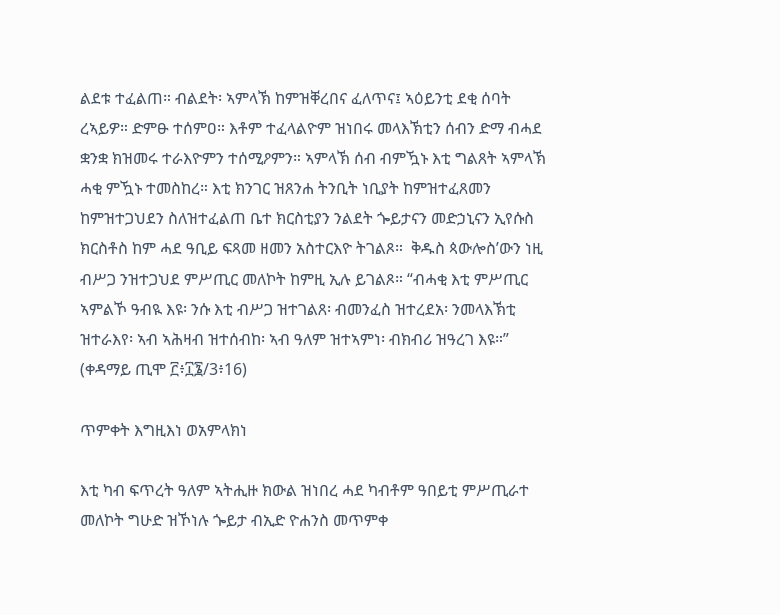ልደቱ ተፈልጠ። ብልደት፡ ኣምላኽ ከምዝቐረበና ፈለጥና፤ ኣዕይንቲ ደቂ ሰባት ረኣይዎ። ድምፁ ተሰምዐ። እቶም ተፈላልዮም ዝነበሩ መላእኽቲን ሰብን ድማ ብሓደ ቋንቋ ክዝመሩ ተራእዮምን ተሰሚዖምን። ኣምላኽ ሰብ ብምዃኑ እቲ ግልጸት ኣምላኽ ሓቂ ምዃኑ ተመስከረ። እቲ ክንገር ዝጸንሐ ትንቢት ነቢያት ከምዝተፈጸመን ከምዝተጋህደን ስለዝተፈልጠ ቤተ ክርስቲያን ንልደት ጐይታናን መድኃኒናን ኢየሱስ ክርስቶስ ከም ሓደ ዓቢይ ፍጻመ ዘመን አስተርእዮ ትገልጾ።  ቅዱስ ጳውሎስ’ውን ነዚ ብሥጋ ንዝተጋህደ ምሥጢር መለኮት ከምዚ ኢሉ ይገልጾ። “ብሓቂ እቲ ምሥጢር ኣምልኾ ዓብዪ እዩ፡ ንሱ እቲ ብሥጋ ዝተገልጸ፡ ብመንፈስ ዝተረደአ፡ ንመላእኽቲ ዝተራእየ፡ ኣብ ኣሕዛብ ዝተሰብከ፡ ኣብ ዓለም ዝተኣምነ፡ ብክብሪ ዝዓረገ እዩ።” (ቀዳማይ ጢሞ ፫፥፲፮/3፥16)

ጥምቀት እግዚእነ ወአምላክነ

እቲ ካብ ፍጥረት ዓለም ኣትሒዙ ክውል ዝነበረ ሓደ ካብቶም ዓበይቲ ምሥጢራተ መለኮት ግሁድ ዝኾነሉ ጐይታ ብኢድ ዮሐንስ መጥምቀ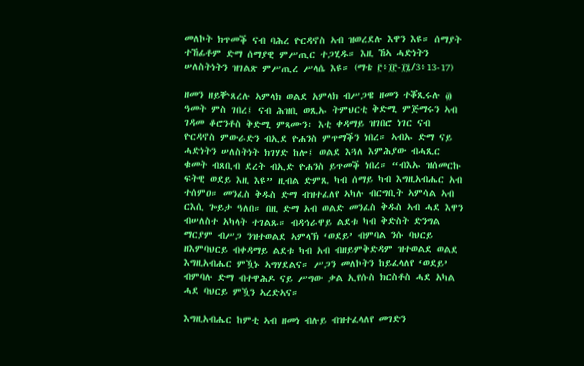መለኮት ክጥመቕ ናብ ባሕረ ዮርዳኖስ ኣብ ዝወረደሉ እዋን እዩ። ሰማያት ተኸፊቶም ድማ ሰማያዊ ምሥጢር ተጋሂዱ። እዚ ኸኣ ሓድነትን ሠለስትነትን ዝገልጽ ምሥጢረ ሥላሴ እዩ። (ማቴ ፫፥፲፫-፲፯/3፥13-17)

ዘመን ዘይቝጸረሉ ኣምላክ ወልደ አምላክ ብሥጋዌ ዘመን ተቖጺሩሉ ፴ ዓመት ምስ ገበረ፤ ናብ ሕዝቢ ወጺኡ ትምህርቲ ቅድሚ ምጅማሩን ኣብ ገዳመ ቆሮንቶስ ቅድሚ ምጻሙን፡ እቲ ቀዳማይ ዝገበሮ ነገር ናብ ዮርዳኖስ ምውራድን ብኢደ ዮሐንስ ምጥማቕን ነበረ። ኣብኡ ድማ ናይ ሓድነትን ሠለስትነት ክገሃድ ከሎ፤ ወልደ እጓለ እምሕያው ብሓጺር ቁመት ብጸቢብ ደረት ብኢድ ዮሐንስ ይጥመቕ ነበረ። “ብእኡ ዝሰመርኩ ፍትዊ ወደይ እዚ እዩ” ዚብል ድምጺ ካብ ሰማይ ካብ እግዚአብሔር አብ ተሰምዐ። መንፈስ ቅዱስ ድማ ብዝተፈለየ ኣካሉ ብርግቢት ኣምሳል ኣብ ርእሲ ጐይታ ዓለበ። በዚ ድማ አብ ወልድ መንፈስ ቅዱስ ኣብ ሓደ እዋን ብሠለስተ አካላት ተገልጹ። ብዳኅራዋይ ልደቱ ካብ ቅድስት ድንግል ማርያም ብሥጋ ንዝተወልደ ኣምላኽ ‘ወደይ’ ብምባል ንሱ ባህርይ ዘእምባህርይ ብቀዳማይ ልደቱ ካብ አብ ብዘይምቅድዳም ዝተወልደ ወልደ እግዚአብሔር ምዃኑ ኣግሃደልና። ሥጋን መለኮትን ከይፈላለየ ‘ወደይ’ ብምባሉ ድማ ብተዋሕዶ ናይ ሥግው ቃል ኢየሱስ ክርስቶስ ሓደ አካል ሓደ ባህርይ ምዃን ኣረድኣና።

እግዚአብሔር ከምቲ ኣብ ዘመነ ብሉይ ብዝተፈላለየ መገድን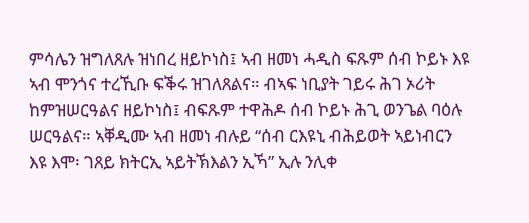ምሳሌን ዝግለጸሉ ዝነበረ ዘይኮነስ፤ ኣብ ዘመነ ሓዲስ ፍጹም ሰብ ኮይኑ እዩ ኣብ ሞንጎና ተረኺቡ ፍቕሩ ዝገለጸልና። ብኣፍ ነቢያት ገይሩ ሕገ ኦሪት ከምዝሠርዓልና ዘይኮነስ፤ ብፍጹም ተዋሕዶ ሰብ ኮይኑ ሕጊ ወንጌል ባዕሉ ሠርዓልና። ኣቐዲሙ ኣብ ዘመነ ብሉይ “ሰብ ርእዩኒ ብሕይወት ኣይነብርን እዩ እሞ፡ ገጸይ ክትርኢ ኣይትኽእልን ኢኻ” ኢሉ ንሊቀ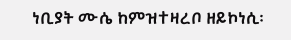ነቢያት ሙሴ ከምዝተዛረቦ ዘይኮነሲ፡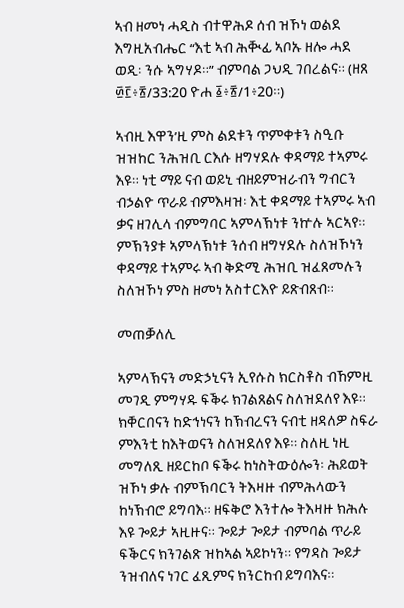ኣብ ዘመነ ሓዲስ ብተዋሕዶ ሰብ ዝኾነ ወልደ እግዚአብሔር “እቲ ኣብ ሕቚፊ ኣቦኡ ዘሎ ሓደ ወዲ፡ ንሱ ኣግሃዶ።” ብምባል ጋህዲ ገበረልና። (ዘጸ ፴፫፥፳/33:20 ዮሐ ፩፥፳/1፥20።)

ኣብዚ እዋን’ዚ ምስ ልደቱን ጥምቀቱን ስዒቡ ዝዝከር ንሕዝቢ ርእሱ ዘግሃደሉ ቀዳማይ ተኣምሩ እዩ። ነቲ ማይ ናብ ወይኒ ብዘይምዝራብን ግብርን ብኃልዮ ጥራይ ብምእዛዝ፡ እቲ ቀዳማይ ተኣምሩ ኣብ ቃና ዘገሊላ ብምግባር ኣምላኽነቱ ንኵሉ ኣርኣየ። ምኽንያቱ ኣምላኽነቱ ንሰብ ዘግሃደሉ ስለዝኾነን ቀዳማይ ተኣምሩ ኣብ ቅድሚ ሕዝቢ ዝፈጸመሉን ስለዝኾነ ምስ ዘመነ አስተርእዮ ይጽብጸብ።

መጠቓለሊ

ኣምላኽናን መድኃኒናን ኢየሱስ ክርስቶስ ብኸምዚ መገዲ ምግሃዱ ፍቕሩ ክገልጸልና ስለዝደለየ እዩ። ክቐርበናን ከድኅነናን ከኽብረናን ናብቲ ዘዳለዎ ስፍራ ምእንቲ ከእትወናን ስለዝደለየ እዩ። ስለዚ ነዚ መግለጺ ዘይርከቦ ፍቕሩ ከነስትውዕሎን፡ ሕይወት ዝኾነ ቃሉ ብምኽባርን ትእዛዙ ብምሕላውን ከነኽብሮ ይግባእ። ዘፍቅሮ እንተሎ ትእዛዙ ክሕሉ እዩ ጐይታ ኣዚዙና። ጐይታ ጐይታ ብምባል ጥራይ ፍቕርና ክንገልጽ ዝከኣል ኣይኮነን። የግዳስ ጐይታ ንዝብለና ነገር ፈጺምና ክንርከብ ይግባእና።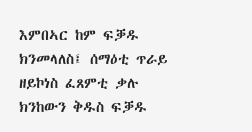እምበኣር ከም ፍቓዱ ክንመላለስ፤ ሰማዕቲ ጥራይ ዘይኮነስ ፈጸምቲ ቃሉ ክንከውን ቅዱስ ፍቓዱ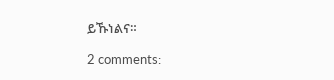ይኹነልና።

2 comments: